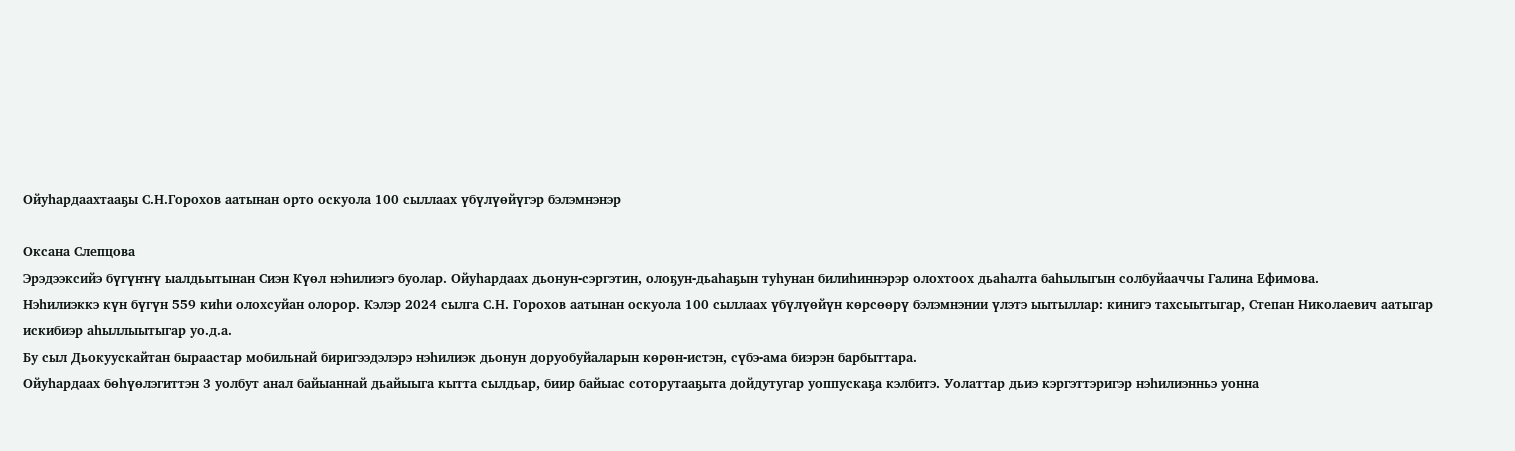Ойуһардаахтааҕы С.Н.Горохов аатынан орто оскуола 100 сыллаах үбүлүөйүгэр бэлэмнэнэр

Оксана Слепцова
Эрэдээксийэ бүгүҥҥү ыалдьытынан Сиэн Күөл нэһилиэгэ буолар. Ойуһардаах дьонун-сэргэтин, олоҕун-дьаһаҕын туһунан билиһиннэрэр олохтоох дьаһалта баһылыгын солбуйааччы Галина Ефимова.
Нэһилиэккэ күн бүгүн 559 киһи олохсуйан олорор. Кэлэр 2024 сылга С.Н. Горохов аатынан оскуола 100 сыллаах үбүлүөйүн көрсөөрү бэлэмнэнии үлэтэ ыытыллар: кинигэ тахсыытыгар, Степан Николаевич аатыгар искибиэр аһыллыытыгар уо.д.а.
Бу сыл Дьокуускайтан быраастар мобильнай биригээдэлэрэ нэһилиэк дьонун доруобуйаларын көрөн-истэн, сүбэ-ама биэрэн барбыттара.
Ойуһардаах бөһүөлэгиттэн 3 уолбут анал байыаннай дьайыыга кытта сылдьар, биир байыас соторутааҕыта дойдутугар уоппускаҕа кэлбитэ. Уолаттар дьиэ кэргэттэригэр нэһилиэнньэ уонна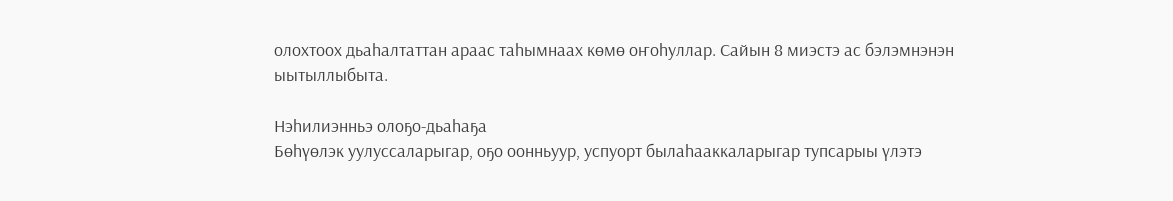олохтоох дьаһалтаттан араас таһымнаах көмө оҥоһуллар. Сайын 8 миэстэ ас бэлэмнэнэн ыытыллыбыта.

Нэһилиэнньэ олоҕо-дьаһаҕа
Бөһүөлэк уулуссаларыгар, оҕо оонньуур, успуорт былаһааккаларыгар тупсарыы үлэтэ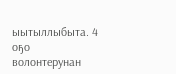ыытыллыбыта. 4 оҕо волонтерунан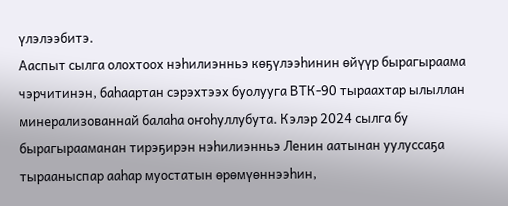үлэлээбитэ.
Ааспыт сылга олохтоох нэһилиэнньэ көҕүлээһинин өйүүр бырагыраама чэрчитинэн, баһаартан сэрэхтээх буолууга ВТК-90 тыраахтар ылыллан минерализованнай балаһа оҥоһуллубута. Кэлэр 2024 сылга бу бырагырааманан тирэҕирэн нэһилиэнньэ Ленин аатынан уулуссаҕа тырааныспар ааһар муостатын өрөмүөннээһин,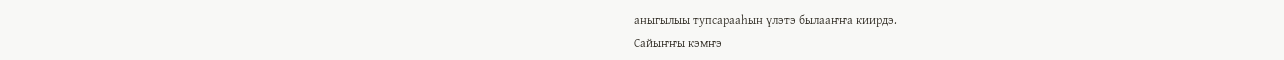аныгылыы тупсарааһын үлэтэ былааҥҥа киирдэ.
Сайыҥҥы кэмҥэ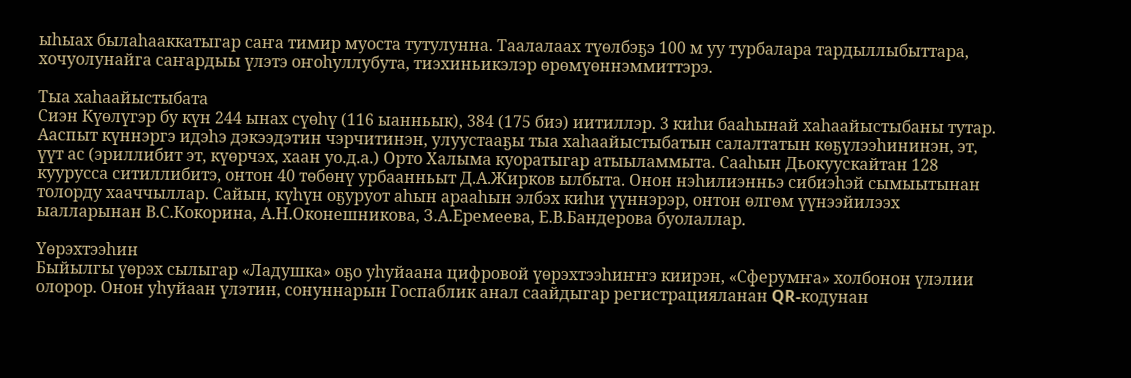ыһыах былаһааккатыгар саҥа тимир муоста тутулунна. Таалалаах түөлбэҕэ 100 м уу турбалара тардыллыбыттара, хочуолунайга саҥардыы үлэтэ оҥоһуллубута, тиэхиньикэлэр өрөмүөннэммиттэрэ.

Тыа хаһаайыстыбата
Сиэн Күөлүгэр бу күн 244 ынах сүөһү (116 ыанньык), 384 (175 биэ) иитиллэр. 3 киһи бааһынай хаһаайыстыбаны тутар. Ааспыт күннэргэ идэһэ дэкээдэтин чэрчитинэн, улуустааҕы тыа хаһаайыстыбатын салалтатын көҕүлээһининэн, эт, үүт ас (эриллибит эт, күөрчэх, хаан уо.д.а.) Орто Халыма куоратыгар атыыламмыта. Сааһын Дьокуускайтан 128 куурусса ситиллибитэ, онтон 40 төбөнү урбаанньыт Д.А.Жирков ылбыта. Онон нэһилиэнньэ сибиэһэй сымыытынан толорду хааччыллар. Сайын, күһүн оҕуруот аһын арааһын элбэх киһи үүннэрэр, онтон өлгөм үүнээйилээх ыалларынан В.С.Кокорина, А.Н.Оконешникова, З.А.Еремеева, Е.В.Бандерова буолаллар.

Үөрэхтээһин
Быйылгы үөрэх сылыгар «Ладушка» оҕо уһуйаана цифровой үөрэхтээһиҥҥэ киирэн, «Сферумҥа» холбонон үлэлии олорор. Онон уһуйаан үлэтин, сонуннарын Госпаблик анал саайдыгар регистрацияланан QR-кодунан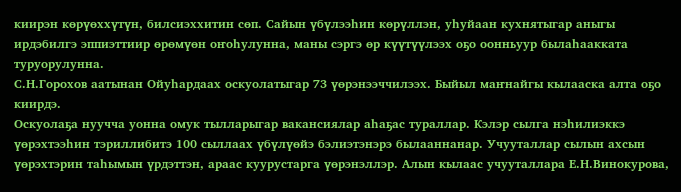киирэн көрүөххүтүн, билсиэххитин сөп. Сайын үбүлээһин көрүллэн, уһуйаан кухнятыгар аныгы ирдэбилгэ эппиэттиир өрөмүөн оҥоһулунна, маны сэргэ өр күүтүүлээх оҕо оонньуур былаһаакката туруорулунна.
С.Н.Горохов аатынан Ойуһардаах оскуолатыгар 73 үөрэнээччилээх. Быйыл маҥнайгы кылааска алта оҕо киирдэ.
Оскуолаҕа нуучча уонна омук тылларыгар вакансиялар аһаҕас тураллар. Кэлэр сылга нэһилиэккэ үөрэхтээһин тэриллибитэ 100 сыллаах үбүлүөйэ бэлиэтэнэрэ былааннанар. Учууталлар сылын ахсын үөрэхтэрин таһымын үрдэттэн, араас куурустарга үөрэнэллэр. Алын кылаас учууталлара Е.Н.Винокурова,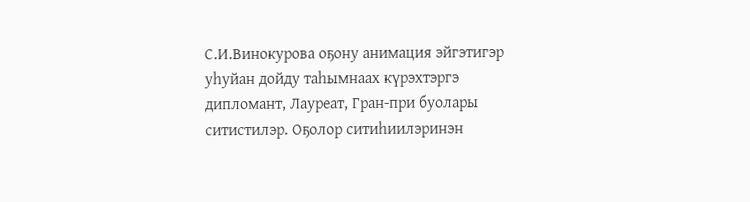С.И.Винокурова оҕону анимация эйгэтигэр уһуйан дойду таһымнаах күрэхтэргэ дипломант, Лауреат, Гран-при буолары ситистилэр. Оҕолор ситиһиилэринэн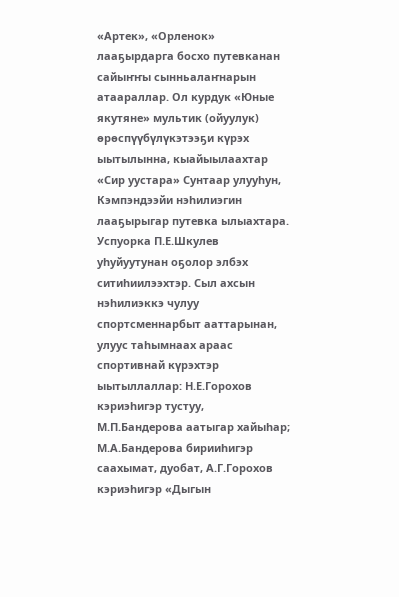«Артек», «Орленок» лааҕырдарга босхо путевканан сайыҥҥы сынньалаҥнарын атаараллар. Ол курдук «Юные якутяне» мультик (ойуулук) өрөспүүбүлүкэтээҕи күрэх ыытылынна, кыайыылаахтар «Сир уустара» Сунтаар улууһун, Кэмпэндээйи нэһилиэгин лааҕырыгар путевка ылыахтара. Успуорка П.Е.Шкулев уһуйуутунан оҕолор элбэх ситиһиилээхтэр. Сыл ахсын нэһилиэккэ чулуу спортсменнарбыт ааттарынан, улуус таһымнаах араас спортивнай күрэхтэр ыытыллаллар: Н.Е.Горохов кэриэһигэр тустуу, М.П.Бандерова аатыгар хайыһар; М.А.Бандерова бирииһигэр саахымат, дуобат, А.Г.Горохов кэриэһигэр «Дыгын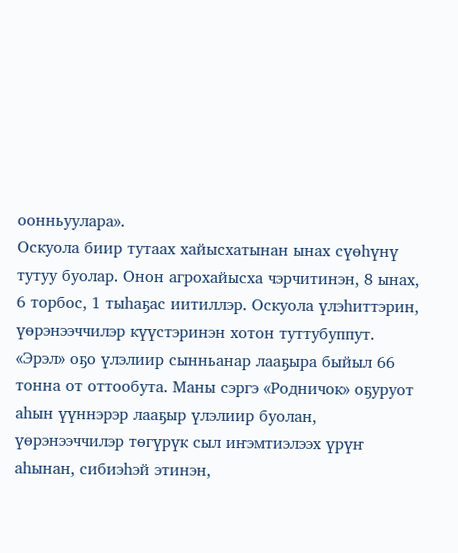оонньуулара».
Оскуола биир тутаах хайысхатынан ынах сүөһүнү тутуу буолар. Онон агрохайысха чэрчитинэн, 8 ынах, 6 торбос, 1 тыһаҕас иитиллэр. Оскуола үлэһиттэрин, үөрэнээччилэр күүстэринэн хотон туттубуппут. «Эрэл» оҕо үлэлиир сынньанар лааҕыра быйыл 66 тонна от оттообута. Маны сэргэ «Родничок» оҕуруот аһын үүннэрэр лааҕыр үлэлиир буолан, үөрэнээччилэр төгүрүк сыл иҥэмтиэлээх үрүҥ аһынан, сибиэһэй этинэн,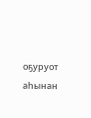оҕуруот аһынан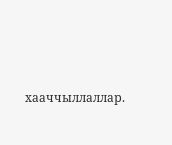хааччыллаллар.